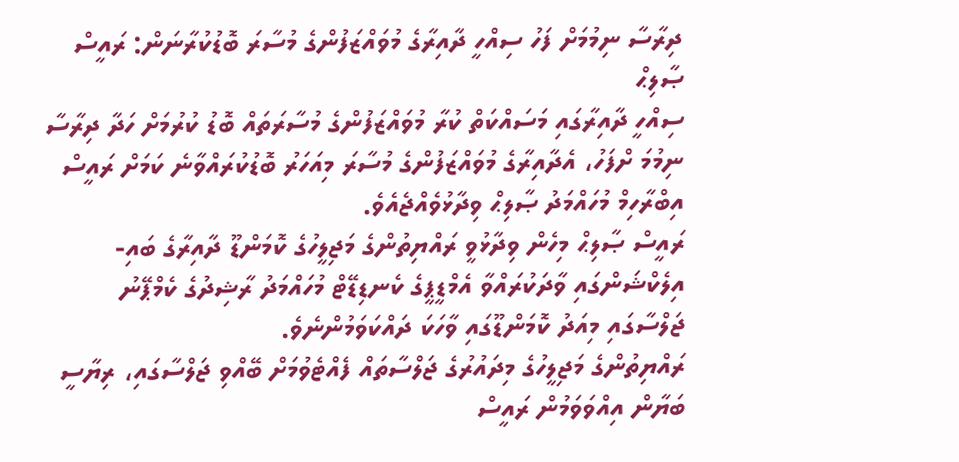ދިރާސާ ނިމުމަށް ފަހު ސިއްހީ ދާއިރާގެ މުވައްޒަފުންގެ މުސާރަ ބޮޑުކުރާނަން: ރައީސް ޞާލިޙް
ސިއްހީ ދާއިރާގައި މަސައްކަތް ކުރާ މުވައްޒަފުންގެ މުސާރަތައް ބޮޑު ކުރުމަށް ހަދާ ދިރާސާ ނިމުމަ ށްފަހު، އެދާއިރާގެ މުވައްޒަފުންގެ މުސާރަ މިއަހަރު ބޮޑުކުރައްވާނެ ކަމަށް ރައީސް އިބްރާހިމް މުހައްމަދު ޞާލިޙް ވިދާޅުވެއްޖެއެވެ.
ރައީސް ޞާލިޙް މިހެން ވިދާޅުވީ ރައްޔިތުންގެ މަޖިލީހުގެ ކޮމަންޑޫ ދާއިރާގެ ބައި-އިލެކްޝަންގައި ވާދަކުރައްވާ އެމްޑީޕީގެ ކެނޑިޑޭޓް މުހައްމަދު ރާޝިދުގެ ކެމްޕޭނު ޖަލްސާގައި މިއަދު ކޮމަންޑޫގައި ވާހަކަ ދައްކަވަމުންނެވެ.
ރައްޔިތުންގެ މަޖިލީހުގެ މިދައުރުގެ ޖަލްސާތައް ފެއްޓެވުމަށް ބޭއްވި ޖަލްސާގައި، ރިޔާސީ ބަޔާން އިއްވަވަމުން ރައީސް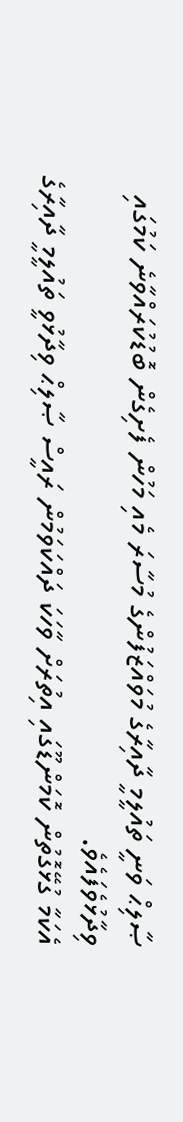ޞާލިޙް ވަނީ ތައުލީމީ ދާއިރާގެ މުވައްޒަފުންގެ މުސާރަ މެއި މަހުން ފެށިގެން ބޮޑުކުރައްވާނެ ކަމުގައި ވިދާޅުވެފައެވެ.
އެކަމާ ގުޅޭގޮތުން ކޮމަންޑޫގައި އިތުރަށް ވާހަކަ ދައްކަވަމުން ރައީސް ޞާލިޙް ވިދާޅުވީ ތައުލީމީ ދާއިރާގެ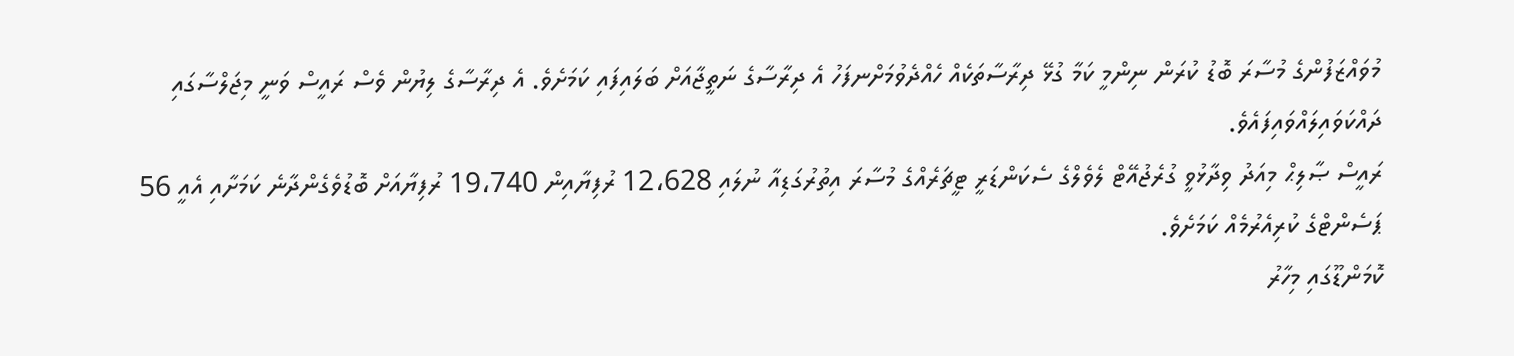މުވައްޒަފުންގެ މުސާރަ ބޮޑު ކުރަން ނިންމީ ކަމާ ގުޅޭ ދިރާސާތަކެއް ހެއްދެވުމަށްނފަހު އެ ދިރާސާގެ ނަތީޖާއަށް ބަލައިފައި ކަމަށެވެ. އެ ދިރާސާގެ ލިޔުން ވެސް ރައީސް ވަނީ މިޖަލްސާގައި ދައްކަވައިލައްވައިފައެވެ.
ރައީސް ޞާލިޙް މިއަދު ވިދާޅުވީ ގުރެޖުއޭޓް ލެވެލްގެ ސެކަންޑަރީ ޓީޗަރެއްގެ މުސާރަ އިތުރުގަޑިއާ ނުލައި 12،628 ރުފިޔާއިން 19،740 ރުފިޔާއަށް ބޮޑުވެގެންދާނެ ކަމަށާއި އެއީ 56 ޕަސެންޓްގެ ކުރިއެރުމެއް ކަމަށެވެ.
ކޮމަންޑޫގައި މިހާރު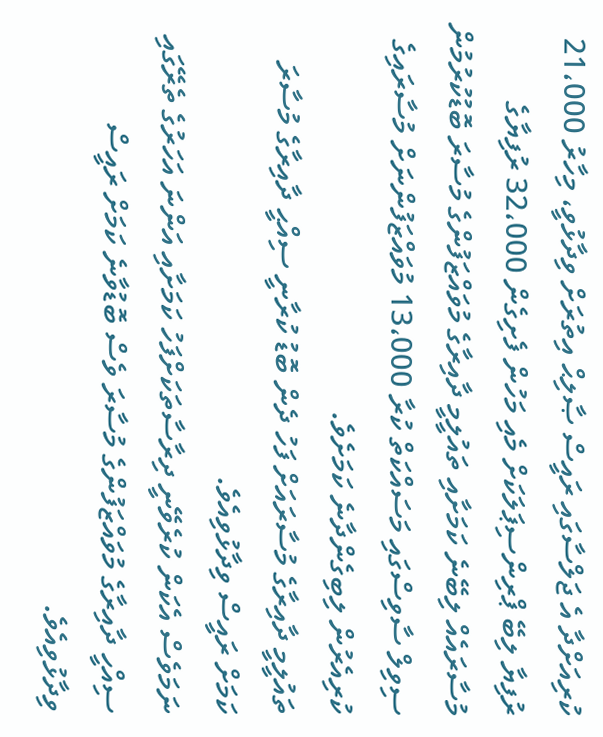ކުރިއަށްދާ އެ ޖަލްސާގައި ރައީސް ޞާލިޙް އިތުރަށް ވިދާޅުވީ، މިހާރު 21،000 ރުފިޔާ ލިބޭ ޕްރިންސިޕަލަކަށް މެއި މަހުން ފެށިގެން 32،000 ރުފިޔާގެ މުސާރައެއް ލިބޭނެ ކަމަށާއި ތައުލީމީ ދާއިރާގެ މުވައްޒަފުންގެ މުސާރަ ބޮޑުކުރުމުން ސިވިލް ސާވިސްގައި މަސައްކަތް ކުރާ 13،000 މުވައްޒަފުންނަށް މުސާރައިގެ ކުރިއެރުން ލިބިގެންދާނެ ކަމަށެވެ.
ތައުލީމީ ދާއިރާގެ މުސާރައަށް ފަހު ދެން ބޮޑު ކުރާނީ ސިއްޙީ ދާއިރާގެ މުސާރަ ކަމަށް ރައީސް ވިދާޅުވިއެވެ.
ނަމަވެސް އެކަން ކުރެވޭނީ ދިރާސާތަކަށްފަހު ކަމަށާއި އަންނަ އަހަރުގެ ތެރޭގައި ސިއްހީ ދާއިރާގެ މުވައްޒަފުންގެ މުސާރަ ވެސް ބޮޑުވާނެ ކަމަށް ރައީސް ވިދާޅުވިއެވެ.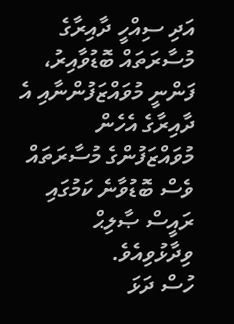އަދި ސިއްހީ ދާއިރާގެ މުސާރަތައް ބޮޑުވާއިރު، ފަންނީ މުވައްޒަފުންނާއި އެ ދާއިރާގެ އެހެން މުވައްޒަފުންގެ މުސާރަތައް ވެސް ބޮޑުވާނެ ކަމުގައި ރައީސް ޞާލިޙް ވިދާޅުވިއެވެ.
ހުސް ދަޅަ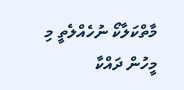މާތްކަލާކޯ ނުހެއްލެތީ މި މީހުން ދައްކާ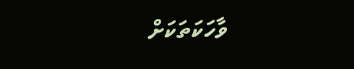ވާހަކަތަކަށް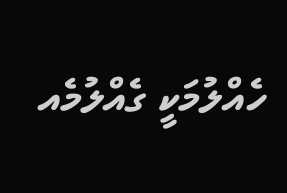ހެއްލުމަކީ ގެއްލުމެއ